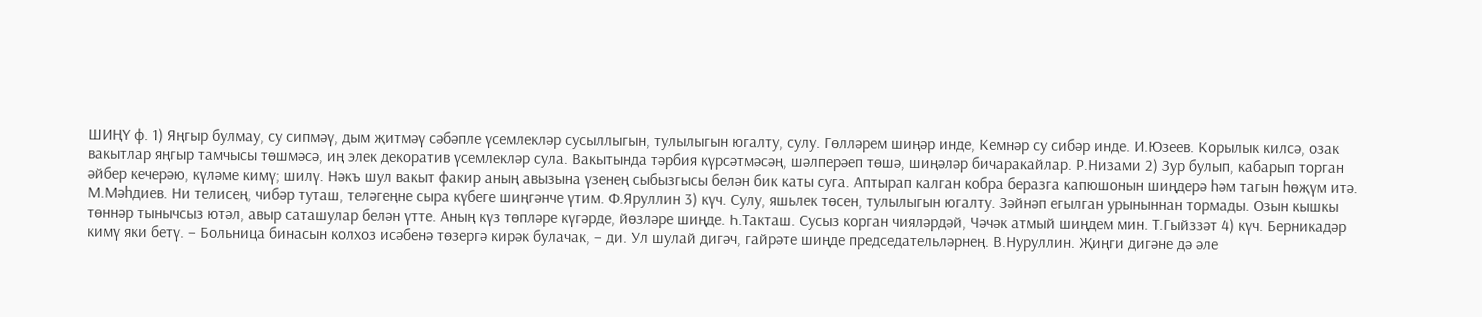ШИҢҮ ф. 1) Яңгыр булмау, су сипмәү, дым җитмәү сәбәпле үсемлекләр сусыллыгын, тулылыгын югалту, сулу. Гөлләрем шиңәр инде, Кемнәр су сибәр инде. И.Юзеев. Корылык килсә, озак вакытлар яңгыр тамчысы төшмәсә, иң элек декоратив үсемлекләр сула. Вакытында тәрбия күрсәтмәсәң, шәлперәеп төшә, шиңәләр бичаракайлар. Р.Низами 2) Зур булып, кабарып торган әйбер кечерәю, күләме кимү; шилү. Нәкъ шул вакыт факир аның авызына үзенең сыбызгысы белән бик каты суга. Аптырап калган кобра беразга капюшонын шиңдерә һәм тагын һөҗүм итә. М.Мәһдиев. Ни телисең, чибәр туташ, теләгеңне сыра күбеге шиңгәнче үтим. Ф.Яруллин 3) күч. Сулу, яшьлек төсен, тулылыгын югалту. Зәйнәп егылган урыныннан тормады. Озын кышкы төннәр тынычсыз ютәл, авыр саташулар белән үтте. Аның күз төпләре күгәрде, йөзләре шиңде. Һ.Такташ. Сусыз корган чияләрдәй, Чәчәк атмый шиңдем мин. Т.Гыйззәт 4) күч. Берникадәр кимү яки бетү. – Больница бинасын колхоз исәбенә төзергә кирәк булачак, – ди. Ул шулай дигәч, гайрәте шиңде председательләрнең. В.Нуруллин. Җиңги дигәне дә әле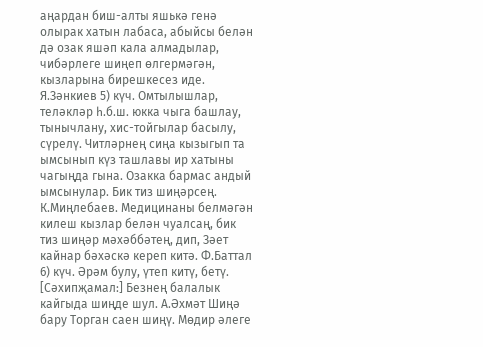аңардан биш-алты яшькә генә олырак хатын лабаса, абыйсы белән дә озак яшәп кала алмадылар, чибәрлеге шиңеп өлгермәгән, кызларына бирешкесез иде. Я.Зәнкиев 5) күч. Омтылышлар, теләкләр һ.б.ш. юкка чыга башлау, тынычлану, хис-тойгылар басылу, сүрелү. Читләрнең сиңа кызыгып та ымсынып күз ташлавы ир хатыны чагыңда гына. Озакка бармас андый ымсынулар. Бик тиз шиңәрсең. К.Миңлебаев. Медицинаны белмәгән килеш кызлар белән чуалсаң, бик тиз шиңәр мәхәббәтең, дип, Зәет кайнар бәхәскә кереп китә. Ф.Баттал 6) күч. Әрәм булу, үтеп китү, бетү. [Сәхипҗамал:] Безнең балалык кайгыда шиңде шул. А.Әхмәт Шиңә бару Торган саен шиңү. Мөдир әлеге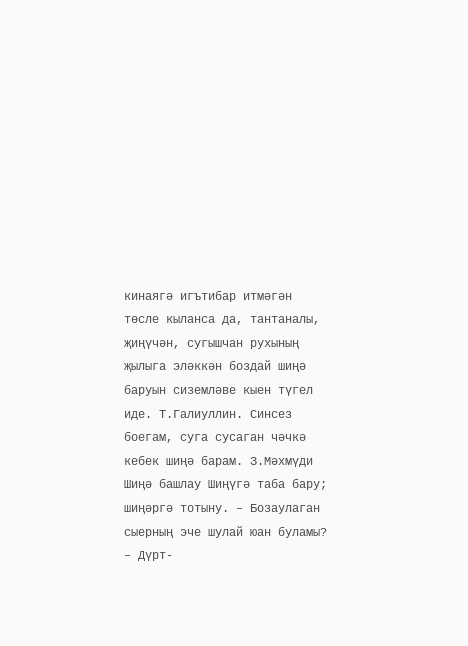кинаягә игътибар итмәгән төсле кыланса да, тантаналы, җиңүчән, сугышчан рухының җылыга эләккән боздай шиңә баруын сиземләве кыен түгел иде. Т.Галиуллин. Синсез боегам, суга сусаган чәчкә кебек шиңә барам. З.Мәхмүди Шиңә башлау Шиңүгә таба бару; шиңәргә тотыну. – Бозаулаган сыерның эче шулай юан буламы? – Дүрт-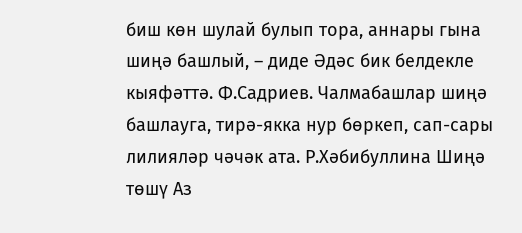биш көн шулай булып тора, аннары гына шиңә башлый, – диде Әдәс бик белдекле кыяфәттә. Ф.Садриев. Чалмабашлар шиңә башлауга, тирә-якка нур бөркеп, сап-сары лилияләр чәчәк ата. Р.Хәбибуллина Шиңә төшү Аз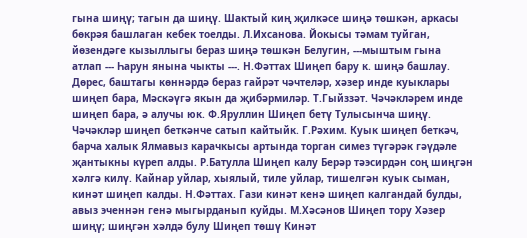гына шиңү; тагын да шиңү. Шактый киң җилкәсе шиңә төшкән, аркасы бөкрәя башлаган кебек тоелды. Л.Ихсанова. Йокысы тәмам туйган, йөзендәге кызыллыгы бераз шиңә төшкән Белугин, ---мыштым гына атлап --- Һарун янына чыкты ---. Н.Фәттах Шиңеп бару к. шиңә башлау. Дөрес, баштагы көннәрдә бераз гайрәт чәчтеләр, хәзер инде куыклары шиңеп бара, Мәскәүгә якын да җибәрмиләр. Т.Гыйззәт. Чәчәкләрем инде шиңеп бара, ә алучы юк. Ф.Яруллин Шиңеп бетү Тулысынча шиңү. Чәчәкләр шиңеп беткәнче сатып кайтыйк. Г.Рәхим. Куык шиңеп беткәч, барча халык Ялмавыз карачкысы артында торган симез түгәрәк гәүдәле җантыкны күреп алды. Р.Батулла Шиңеп калу Берәр тәэсирдән соң шиңгән хәлгә килү. Кайнар уйлар, хыялый, тиле уйлар, тишелгән куык сыман, кинәт шиңеп калды. Н.Фәттах. Гази кинәт кенә шиңеп калгандай булды, авыз эченнән генә мыгырданып куйды. М.Хәсәнов Шиңеп тору Хәзер шиңү; шиңгән хәлдә булу Шиңеп төшү Кинәт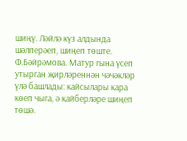шиңү. Ләйлә күз алдында шәлперәеп, шиңеп төште. Ф.Бәйрәмова. Матур гына үсеп утырган җирләреннән чәчәкләр үлә башлады: кайсылары кара көеп чыга, ә кайберләре шиңеп төшә.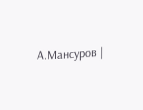А.Мансуров |